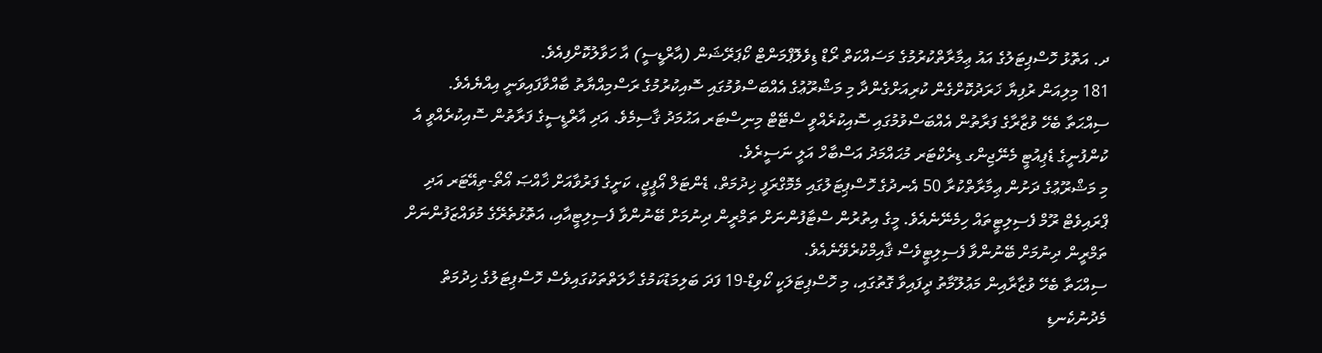ދ. އަތޮޅު ހޮސްޕިޓަލުގެ އައު ޢިމާރާތްކުރުމުގެ މަސައްކަތް ރޯޑް ޑިވެލޮޕްމަންޓް ކޯޕަރޭޝަން (އާރްޑީސީ) އާ ހަވާލުކޮށްފިއެވެ.
181 މިލިއަން ރުފިޔާ ޚަރަދުކޮށްގެން ކުރިއަށްގެންދާ މި މަޝްރޫޢުގެ އެއްބަސްވުމުގައި ސޮއިކުރުމުގެ ރަސްމިއްޔާތު ބާއްވާފައިވަނީ އިއްޔެއެވެ.
ސިއްޙަތާ ބެހޭ ވުޒާރާގެ ފަރާތުން އެއްބަސްވުމުގައި ސޮއިކުރެއްވީ ސްޓޭޓް މިނިސްޓަރ އަޙުމަދު ޤާސިމެވެ. އަދި އާރްޑީސީގެ ފަރާތުން ސޮއިކުރެއްވީ އެ ކުންފުނީގެ ޑެޕިއުޓީ މެނޭޖިންގ ޑިރެކްޓަރ މުޙައްމަދު އަސްބާހް އަލީ ނަސީރެވެ.
މި މަޝްރޫޢުގެ ދަށުން ޢިމާރާތްކުރާ 50 އެނދުގެ ހޮސްޕިޓަލުގައި މެމޮގްރަފީ ޚިދުމަތް، ޑެންޓަލް އޯޕީޖީ، ކަށީގެ ފަރުވާއަށް ޚާއްޞަ އޯތޯ-ތިއޭޓަރ އަދި ޕްރައިވެޓް ރޫމް ފެސިލިޓީތައް ހިމެނޭނެއެވެ. މީގެ އިތުރުން ސްޓާފުންނަށް ތަމްރީން ދިނުމަށް ބޭނުންވާ ފެސިލިޓީއާއި، އަތޮޅުތެރޭގެ މުވައްޒަފުންނަށް ތަމްރީން ދިނުމަށް ބޭނުންވާ ފެސިލިޓީވެސް ޤާއިމްކުރެވޭނެއެވެ.
ސިއްޙަތާ ބެހޭ ވުޒާރާއިން މަޢުލޫމާތު ދީފައިވާ ގޮތުގައި، މި ހޮސްޕިޓަލަކީ ކޯވިޑް-19 ފަދަ ބަލިމަޑުކަމުގެ ހާލަތްތަކުގައިވެސް ހޮސްޕިޓަލުގެ ޚިދުމަތް މެދުނުކެނޑި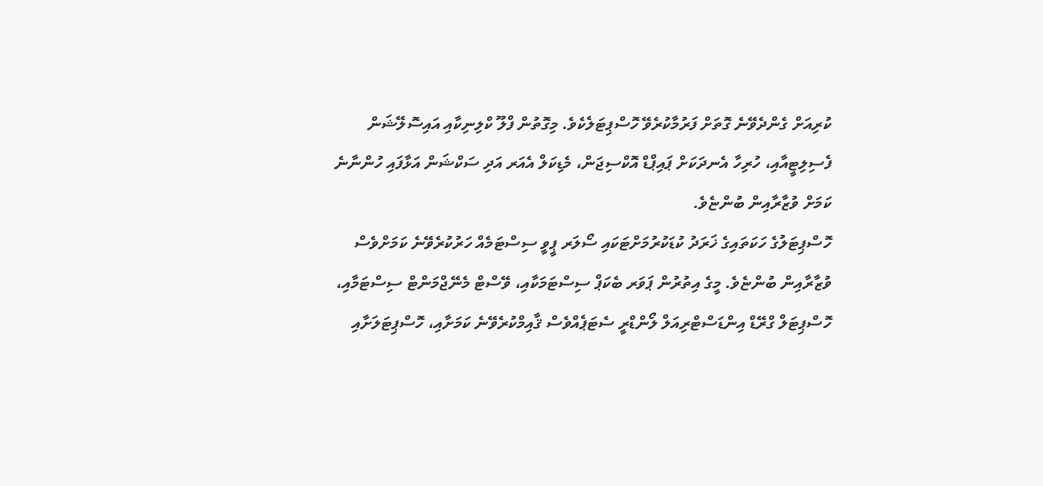ކުރިއަށް ގެންދެވޭނެ ގޮތަށް ފަރުމާކުރެވޭ ހޮސްޕިޓަލެކެވެ. މިގޮތުން ފްލޫ ކްލިނިކާއި އައިސޮލޭޝަން ފެސިލިޓީއާއި، ހުރިހާ އެނދަކަށް ޕައިޕްޑް އޮކްސިޖަން، މެޑިކަލް އެއަރ އަދި ސަކްޝަން އަޅާފައި ހުންނާނެ ކަމަށް ވުޒާރާއިން ބުންޏެވެ.
ހޮސްޕިޓަލުގެ ހަކަތައިގެ ޚަރަދު ކުޑަކުރުމަށްޓަކައި ސޯލަރ ޕީވީ ސިސްޓަމެއް ހަރުކުރެވޭނެ ކަމަށްވެސް ވުޒާރާއިން ބުންޏެވެ. މީގެ އިތުރުން ޕަވަރ ބެކަޕް ސިސްޓަމަކާއި، ވޭސްޓް މެނޭޖްމަންޓް ސިސްޓަމާއި، ހޮސްޕިޓަލް ގްރޭޑް އިންޑަސްޓްރިއަލް ލޯންޑްރީ ސެޓަޕެއްވެސް ޤާއިމްކުރެވޭނެ ކަމަށާއި، ހޮސްޕިޓަލަށާއި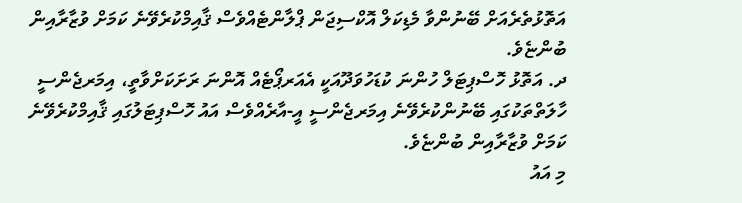އަތޮޅުތެރެއަށް ބޭނުންވާ މެޑިކަލް އޮކްސިޖަން ޕްލާންޓެއްވެސް ޤާއިމްކުރެވޭނެ ކަމަށް ވުޒާރާއިން ބުންޏެވެ.
ދ. އަތޮޅު ހޮސްޕިޓަލް ހުންނަ ކުޑަހުވަދޫއަކީ އެއަރޕޯޓެއް އޮންނަ ރަށަކަށްވާތީ، އިމަރޖެންސީ ހާލަތްތަކުގައި ބޭނުންކުރެވޭނެ އިމަރޖެންސީ އީ-އާރެއްވެސް އައު ހޮސްޕިޓަލުގައި ޤާއިމްކުރެވޭނެ ކަމަށް ވުޒާރާއިން ބުންޏެވެ.
މި އައު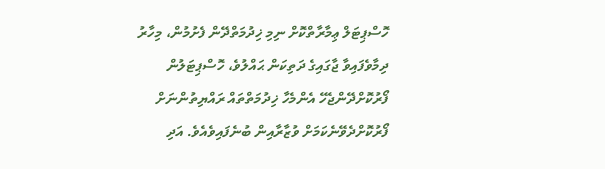ހޮސްޕިޓަލް ޢިމާރާތްކޮށް ނިމި ޚިދުމަތްދޭން ފެށުމުން، މިހާރު ދިމާވެފައިވާ ޖާގައިގެ ދަތިކަން ޙައްލުވެ، ހޮސްޕިޓަލުން ފޯރުކޮށްދޭންޖެހޭ އެންމެހާ ޚިދުމަތްތައް ރައްޔިތުންނަށް ފޯރުކޮށްދެވޭނެކަމަށް ވުޒާރާއިން ބުނެފައިވެއެވެ. އަދި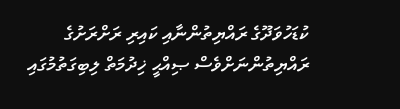ކުޑަހުވަދޫގެ ރައްޔިތުންނާއި ކައިރި ރަށްރަށުގެ ރައްޔިތުންނަށްވެސް ޞިއްޙީ ޚިދުމަތް ލިބިގަތުމުގައި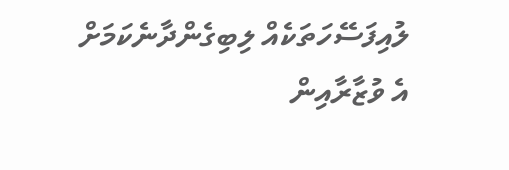ލުއިފަސޭހަތަކެއް ލިބިގެންދާނެކަމަށް އެ ވުޒާރާއިން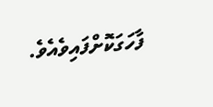ފާހަގަކޮށްފައިވެއެވެ.